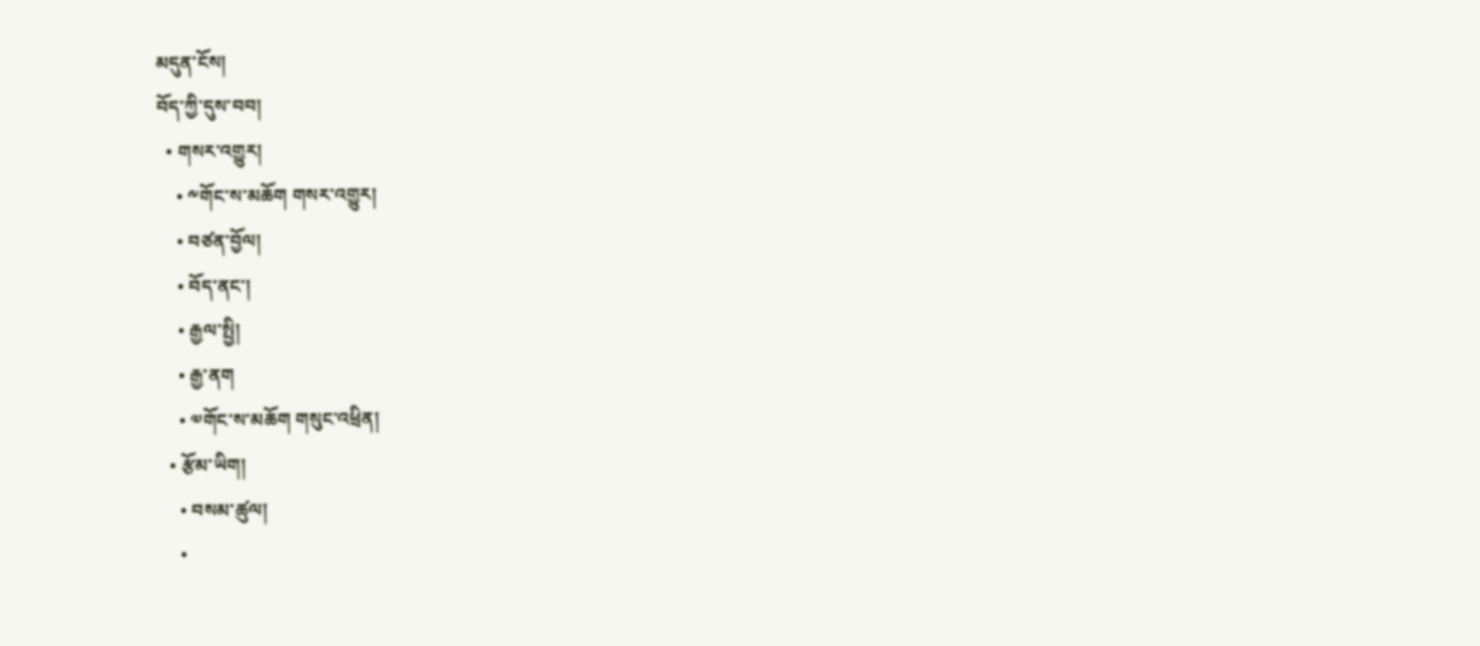མདུན་ངོས།
བོད་ཀྱི་དུས་བབ།
  • གསར་འགྱུར།
    • ༸གོང་ས་མཆོག གསར་འགྱུར།
    • བཙན་བྱོལ།
    • བོད་ནང་།
    • རྒྱལ་སྤྱི།
    • རྒྱ་ནག
    • ༧གོང་ས་མཆོག གསུང་འཕྲིན།
  • རྩོམ་ཡིག།
    • བསམ་ཚུལ།
    •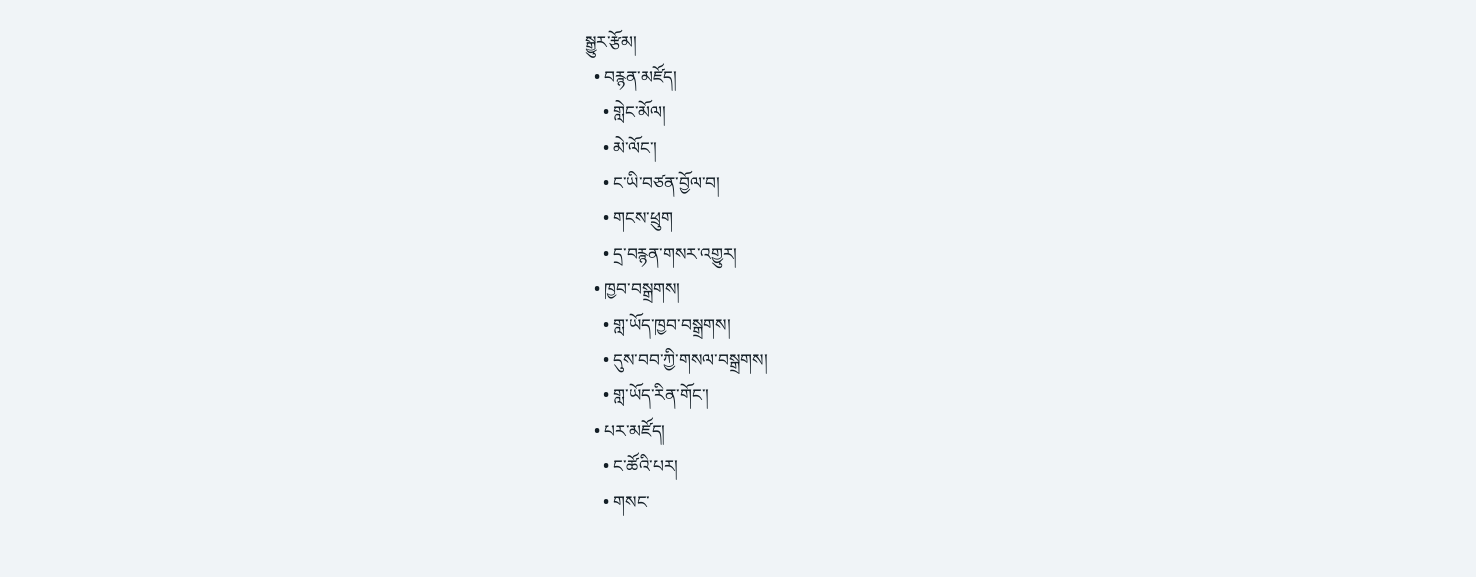སྒྱུར་རྩོམ།
  • བརྙན་མཛོད།
    • གླེང་མོལ།
    • མེ་ལོང་།
    • ང་ཡི་བཙན་བྱོལ་བ།
    • གངས་ཕྲུག
    • དྲ་བརྙན་གསར་འགྱུར།
  • ཁྱབ་བསྒྲགས།
    • གླ་ཡོད་ཁྱབ་བསྒྲགས།
    • དུས་བབ་ཀྱི་གསལ་བསྒྲགས།
    • གླ་ཡོད་རིན་གོང་།
  • པར་མཛོད།
    • ང་ཚོའི་པར།
    • གསང་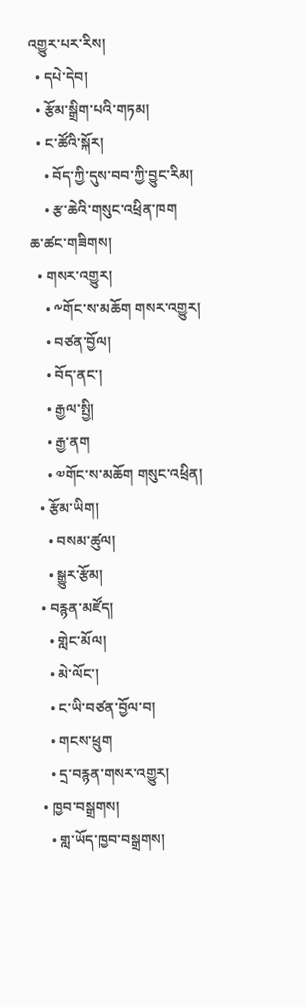འགྱུར་པར་རིས།
  • དཔེ་དེབ།
  • རྩོམ་སྒྲིག་པའི་གཏམ།
  • ང་ཚོའི་སྐོར།
    • བོད་ཀྱི་དུས་བབ་ཀྱི་བྱུང་རིམ།
    • རྩ་ཆེའི་གསུང་འཕྲིན་ཁག
ཆ་ཚང་གཟིགས།
  • གསར་འགྱུར།
    • ༸གོང་ས་མཆོག གསར་འགྱུར།
    • བཙན་བྱོལ།
    • བོད་ནང་།
    • རྒྱལ་སྤྱི།
    • རྒྱ་ནག
    • ༧གོང་ས་མཆོག གསུང་འཕྲིན།
  • རྩོམ་ཡིག།
    • བསམ་ཚུལ།
    • སྒྱུར་རྩོམ།
  • བརྙན་མཛོད།
    • གླེང་མོལ།
    • མེ་ལོང་།
    • ང་ཡི་བཙན་བྱོལ་བ།
    • གངས་ཕྲུག
    • དྲ་བརྙན་གསར་འགྱུར།
  • ཁྱབ་བསྒྲགས།
    • གླ་ཡོད་ཁྱབ་བསྒྲགས།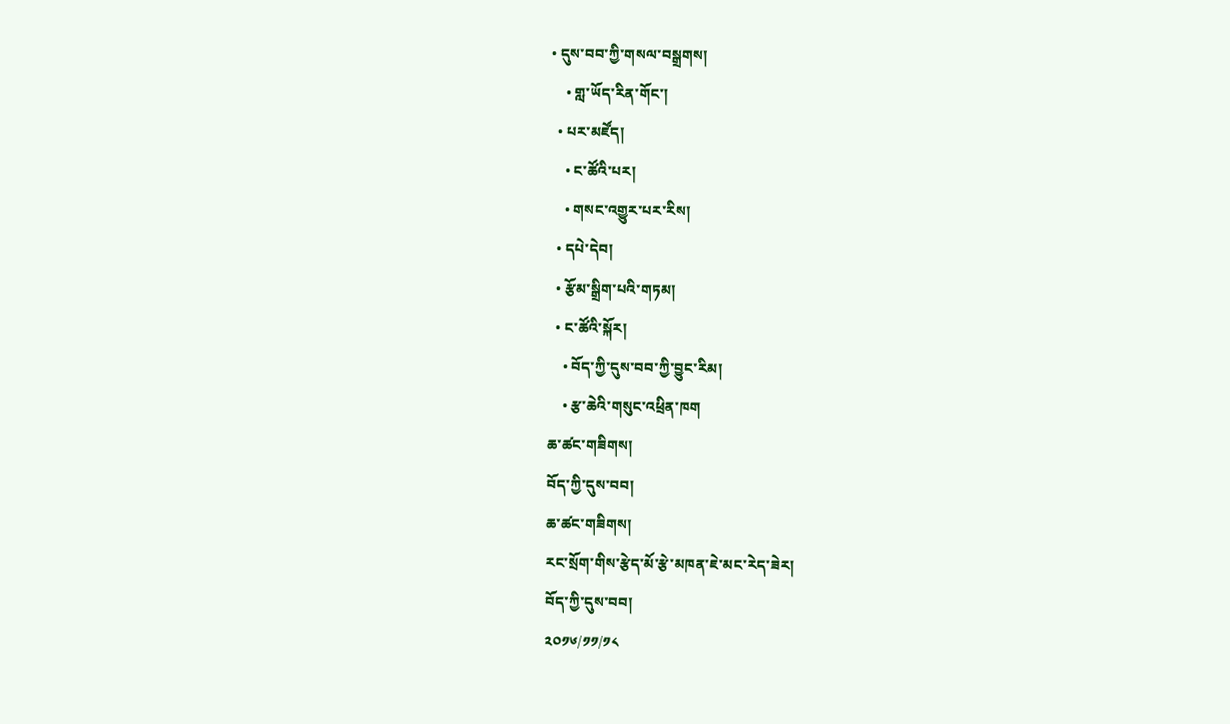• དུས་བབ་ཀྱི་གསལ་བསྒྲགས།
    • གླ་ཡོད་རིན་གོང་།
  • པར་མཛོད།
    • ང་ཚོའི་པར།
    • གསང་འགྱུར་པར་རིས།
  • དཔེ་དེབ།
  • རྩོམ་སྒྲིག་པའི་གཏམ།
  • ང་ཚོའི་སྐོར།
    • བོད་ཀྱི་དུས་བབ་ཀྱི་བྱུང་རིམ།
    • རྩ་ཆེའི་གསུང་འཕྲིན་ཁག
ཆ་ཚང་གཟིགས།
བོད་ཀྱི་དུས་བབ།
ཆ་ཚང་གཟིགས།
རང་སྲོག་གིས་རྩེད་མོ་རྩེ་མཁན་ཇེ་མང་རེད་ཟེར།
བོད་ཀྱི་དུས་བབ།
༢༠༡༦/༡༡/༡༨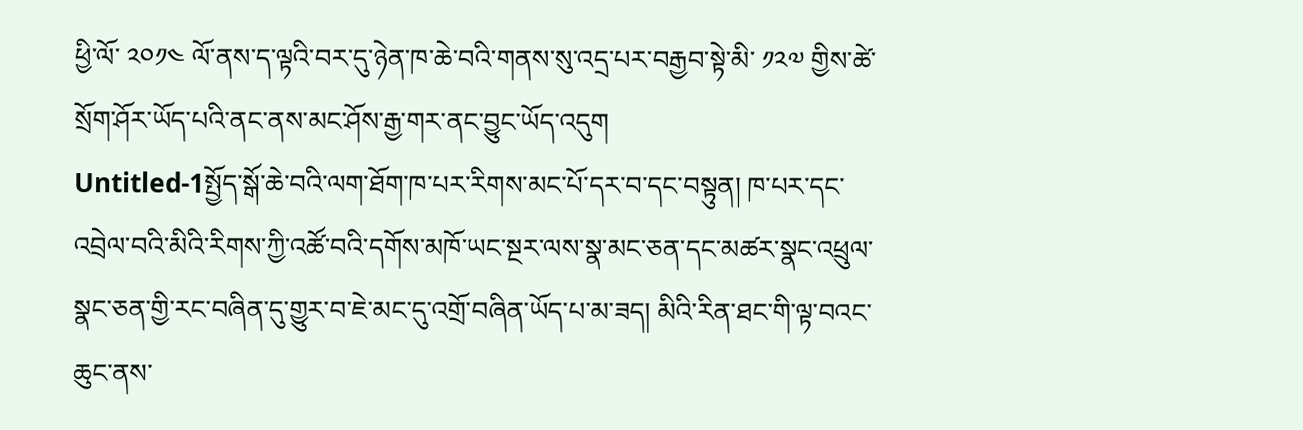ཕྱི་ལོ་ ༢༠༡༤ ལོ་ནས་ད་ལྟའི་བར་དུ་ཉེན་ཁ་ཆེ་བའི་གནས་སུ་འདྲ་པར་བརྒྱབ་སྟེ་མི་ ༡༢༧ གྱིས་ཚེ་སྲོག་ཤོར་ཡོད་པའི་ནང་ནས་མང་ཤོས་རྒྱ་གར་ནང་བྱུང་ཡོད་འདུག
Untitled-1སྤྱོད་སྒོ་ཆེ་བའི་ལག་ཐོག་ཁ་པར་རིགས་མང་པོ་དར་བ་དང་བསྟུན། ཁ་པར་དང་འབྲེལ་བའི་མིའི་རིགས་ཀྱི་འཚོ་བའི་དགོས་མཁོ་ཡང་སྔར་ལས་སྣ་མང་ཅན་དང་མཚར་སྣང་འཕྲུལ་སྣང་ཅན་གྱི་རང་བཞིན་དུ་གྱུར་བ་ཇེ་མང་དུ་འགྲོ་བཞིན་ཡོད་པ་མ་ཟད། མིའི་རིན་ཐང་གི་ལྟ་བའང་ཆུང་ནས་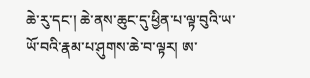ཆེ་རུ་དང་། ཆེ་ནས་ཆུང་དུ་ཕྱིན་པ་ལྟ་བུའི་ཡ་ཡོ་བའི་རྣམ་པ་ཤུགས་ཆེ་བ་ལྟར། ཨ་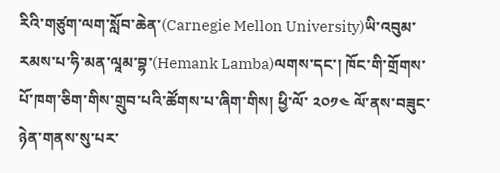རིའི་གཙུག་ལག་སློབ་ཆེན་(Carnegie Mellon University)ཡི་འབུམ་རམས་པ་ཧི་མན་ལཱམ་བྷ་(Hemank Lamba)ལགས་དང་། ཁོང་གི་གྲོགས་པོ་ཁག་ཅིག་གིས་གྲུབ་པའི་ཚོགས་པ་ཞིག་གིས། ཕྱི་ལོ་ ༢༠༡༤ ལོ་ནས་བཟུང་ཉེན་གནས་སུ་པར་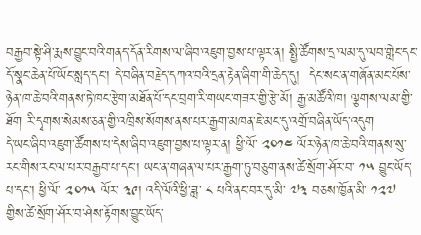བརྒྱབ་སྟེ་ཤི་རྨས་བྱུང་བའི་གནད་དོན་རིགས་ལ་ཞིབ་འཇུག་བྱས་པ་ལྟར་ན། སྤྱི་ཚོགས་དྲ་ལམ་དུ་ལབ་གླེང་དང་དོ་སྣང་ཆེན་པོ་ཡོང་སླད་དང་། དེ་བཞིན་བརྗེད་དཀའ་བའི་དྲན་རྟེན་ཞིག་གི་ཆེད་དུ།  དེང་སང་ན་གཞོན་མང་པོས་ཉེན་ཁ་ཆེ་བའི་གནས་ཏེ་ཁང་རྩེག་མཐོན་པོ་དང་བྲག་རི་གཡང་གཟར་གྱི་རྩེ་མོ། རྒྱ་མཚོའི་ཁ། ལྕགས་ལམ་གྱི་ཐོག རི་དྭགས་སེམས་ཅན་གྱི་འཁྲིས་སོགས་ནས་པར་རྒྱག་མཁན་ཇེ་མང་དུ་འགྲོ་བཞིན་ཡོད་འདུག
དེ་ཡང་ཞིབ་འཇུག་ཚོགས་པ་དེས་ཞིབ་འཇུག་བྱས་པ་ལྟར་ན། ཕྱི་ལོ་ ༢༠༡༤ ལོར་ཉེན་ཁ་ཆེ་བའི་གནས་སུ་རང་གིས་རང་ལ་པར་བརྒྱབ་པ་དང་། ཡང་ན་གཞན་ལ་པར་རྒྱག་ཏུ་བཅུག་ནས་ཚེ་སྲོག་ཤོར་བ་ ༡༥ བྱུང་ཡོད་པ་དང་། ཕྱི་ལོ་ ༢༠༡༥ ལོར་ ༣༩། འདི་ལོའི་ཕྱི་ཟླ་ ༨ པའི་ནང་བར་དུ་མི་ ༧༣ བཅས་ཁྱོན་མི་ ༡༢༧  གྱིས་ཚེ་སྲོག་ཤོར་བ་ཤེས་རྟོགས་བྱུང་ཡོད་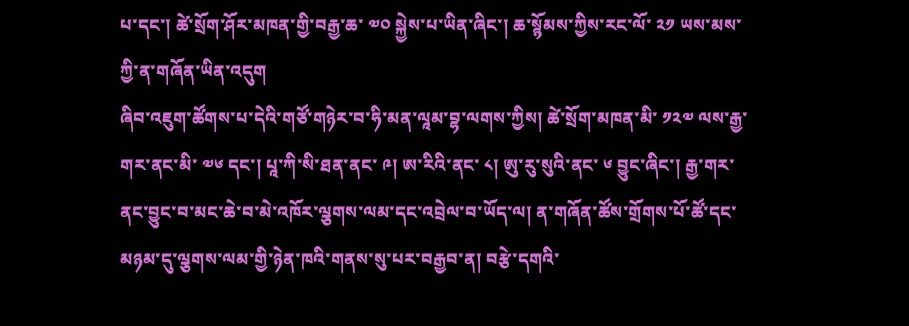པ་དང་། ཚེ་སྲོག་ཤོར་མཁན་གྱི་བརྒྱ་ཆ་ ༧༠ སྐྱེས་པ་ཡིན་ཞིང་། ཆ་སྙོམས་ཀྱིས་རང་ལོ་ ༢༡ ཡས་མས་ཀྱི་ན་གཞོན་ཡིན་འདུག
ཞིབ་འཇུག་ཚོགས་པ་དེའི་གཙོ་གཉེར་བ་ཧི་མན་ལཱམ་བྷ་ལགས་ཀྱིས། ཚེ་སྲོག་མཁན་མི་ ༡༢༧ ལས་རྒྱ་གར་ནང་མི་ ༧༦ དང་། པཱ་ཀི་སི་ཐན་ནང་ ༩། ཨ་རིའི་ནང་ ༨། ཨུ་རུ་སུའི་ནང་ ༦ བྱུང་ཞིང་། རྒྱ་གར་ནང་བྱུང་བ་མང་ཆེ་བ་མེ་འཁོར་ལྕགས་ལམ་དང་འབྲེལ་བ་ཡོད་ལ། ན་གཞོན་ཚོས་གྲོགས་པོ་ཚོ་དང་མཉམ་དུ་ལྕགས་ལམ་གྱི་ཉེན་ཁའི་གནས་སུ་པར་བརྒྱབ་ན། བརྩེ་དགའི་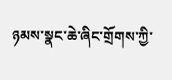ཉམས་སྣང་ཆེ་ཞིང་གྲོགས་ཀྱི་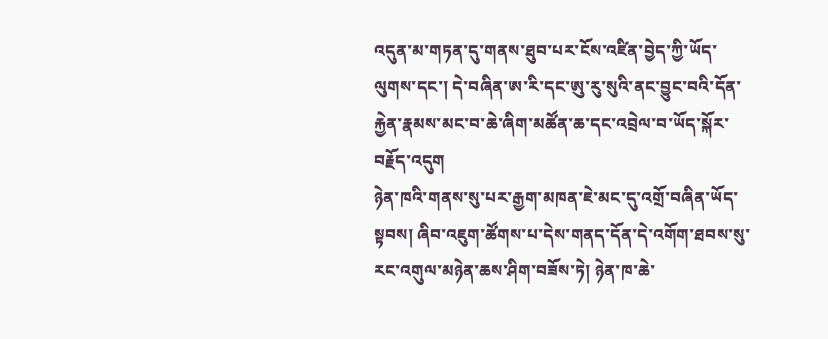འདུན་མ་གཏན་དུ་གནས་ཐུབ་པར་ངོས་འཛིན་བྱེད་ཀྱི་ཡོད་ལུགས་དང་། དེ་བཞིན་ཨ་རི་དང་ཨུ་རུ་སུའི་ནང་བྱུང་བའི་དོན་རྐྱེན་རྣམས་མང་བ་ཆེ་ཞིག་མཚོན་ཆ་དང་འབྲེལ་བ་ཡོད་སྐོར་བརྗོད་འདུག
ཉེན་ཁའི་གནས་སུ་པར་རྒྱག་མཁན་ཇེ་མང་དུ་འགྲོ་བཞིན་ཡོད་སྟབས། ཞིབ་འཇུག་ཚོགས་པ་དེས་གནད་དོན་དེ་འགོག་ཐབས་སུ་རང་འགུལ་མཉེན་ཆས་ཤིག་བཟོས་ཏེ། ཉེན་ཁ་ཆེ་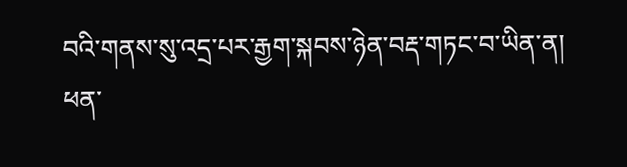བའི་གནས་སུ་འདྲ་པར་རྒྱག་སྐབས་ཉེན་བརྡ་གཏང་བ་ཡིན་ན། ཕན་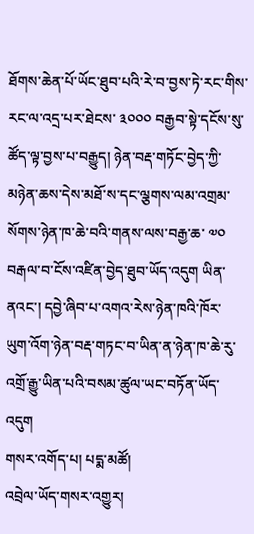ཐོགས་ཆེན་པོ་ཡོང་ཐུབ་པའི་རེ་བ་བྱས་ཏེ་རང་གིས་རང་ལ་འདྲ་པར་ཐེངས་ ༣༠༠༠ བརྒྱབ་སྟེ་དངོས་སུ་ཚོད་ལྟ་བྱས་པ་བརྒྱུད། ཉེན་བརྡ་གཏོང་བྱེད་ཀྱི་མཉེན་ཆས་དེས་མཐོ་ས་དང་ལྕགས་ལམ་འགྲམ་སོགས་ཉེན་ཁ་ཆེ་བའི་གནས་ལས་བརྒྱ་ཆ་ ༧༠ བརྒལ་བ་ངོས་འཛིན་བྱེད་ཐུབ་ཡོད་འདུག ཡིན་ནའང་། དབྱེ་ཞིབ་པ་འགའ་རེས་ཉེན་ཁའི་ཁོར་ཡུག་འོག་ཉེན་བརྡ་གཏང་བ་ཡིན་ན་ཉེན་ཁ་ཆེ་རུ་འགྲོ་རྒྱུ་ཡིན་པའི་བསམ་ཚུལ་ཡང་བཏོན་ཡོད་འདུག
གསར་འགོད་པ། པདྨ་མཚོ།
འབྲེལ་ཡོད་གསར་འགྱུར།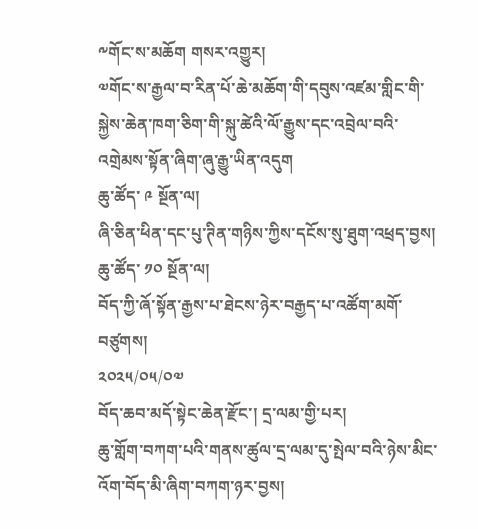༸གོང་ས་མཆོག གསར་འགྱུར།
༧གོང་ས་རྒྱལ་བ་རིན་པོ་ཆེ་མཆོག་གི་དབུས་འཛམ་གླིང་གི་སྐྱེས་ཆེན་ཁག་ཅིག་གི་སྐུ་ཚེའི་ལོ་རྒྱུས་དང་འབྲེལ་བའི་འགྲེམས་སྟོན་ཞིག་ཞུ་རྒྱུ་ཡིན་འདུག
ཆུ་ཚོད་ ༩ སྔོན་ལ།
ཞི་ཅིན་ཕིན་དང་པུ་ཊིན་གཉིས་ཀྱིས་དངོས་སུ་ཐུག་འཕྲད་བྱས།
ཆུ་ཚོད་ ༡༠ སྔོན་ལ།
བོད་ཀྱི་ཞོ་སྟོན་རྒྱས་པ་ཐེངས་ཉེར་བརྒྱད་པ་འཚོག་མགོ་བཙུགས།
༢༠༢༥/༠༥/༠༧
བོད་ཆབ་མདོ་སྟེང་ཆེན་རྫོང་། དྲ་ལམ་གྱི་པར།
ཆུ་གློག་བཀག་པའི་གནས་ཚུལ་དྲ་ལམ་དུ་སྤེལ་བའི་ཉེས་མིང་འོག་བོད་མི་ཞིག་བཀག་ཉར་བྱས།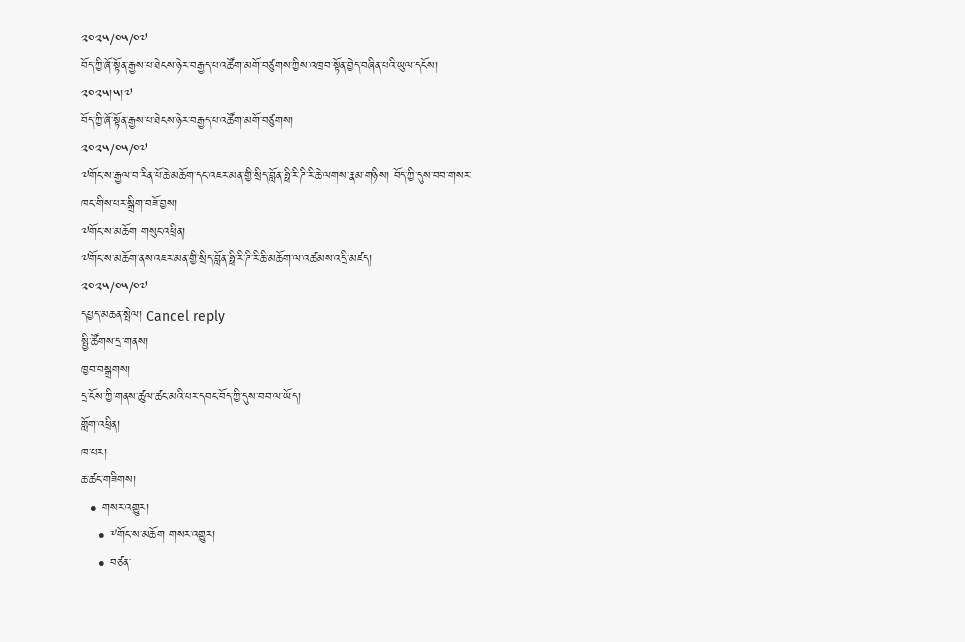༢༠༢༥/༠༥/༠༧
བོད་ཀྱི་ཞོ་སྟོན་རྒྱས་པ་ཐེངས་ཉེར་བརྒྱད་པ་འཚོག་མགོ་བཙུགས་ཀྱིས་འཁྲབ་སྟོན་བྱེད་བཞིན་པའི་ཡུལ་དངོས། ༢༠༢༥།༥།༧
བོད་ཀྱི་ཞོ་སྟོན་རྒྱས་པ་ཐེངས་ཉེར་བརྒྱད་པ་འཚོག་མགོ་བཙུགས།
༢༠༢༥/༠༥/༠༧
༧གོང་ས་རྒྱལ་བ་རིན་པོ་ཆེ་མཆོག་དང་འཇར་མན་གྱི་སྲིད་བློན་ཧྥི་རི་ཌི་རི་ཆེ་ལགས་རྣམ་གཉིས། བོད་ཀྱི་དུས་བབ་གསར་ཁང་གིས་པར་སྒྲིག་བཟོ་བྱས།
༧གོང་ས་མཆོག གསུང་འཕྲིན།
༧གོང་ས་མཆོག་ནས་འཇར་མན་གྱི་སྲིད་བློན་ཧྥི་རི་ཌི་རི་ཆི་མཆོག་ལ་འཚམས་འདྲི་མཛད།
༢༠༢༥/༠༥/༠༧
དཔྱད་མཆན་སྤེལ། Cancel reply
སྤྱི་ཚོགས་དྲ་གནས།
ཁྱབ་བསྒྲགས།
དྲ་ངོས་ཀྱི་གནས་ཚུལ་ཚང་མའི་པར་དབང་བོད་ཀྱི་དུས་བབ་ལ་ཡོད།
གློག་འཕྲིན།
ཁ་པར།
ཆ་ཚང་གཟིགས།
  • གསར་འགྱུར།
    • ༸གོང་ས་མཆོག གསར་འགྱུར།
    • བཙན་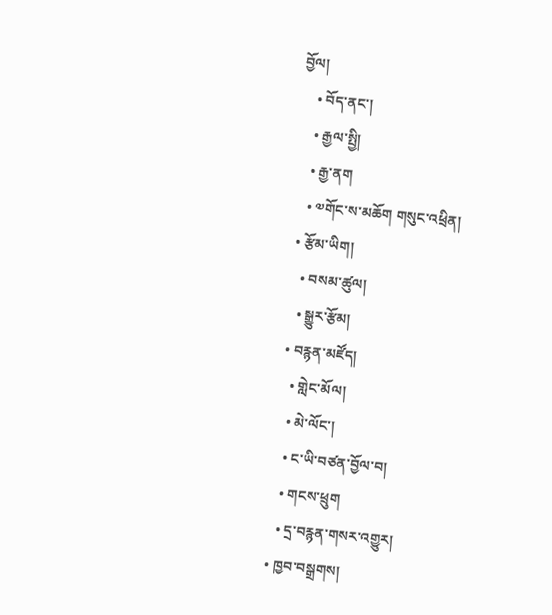བྱོལ།
    • བོད་ནང་།
    • རྒྱལ་སྤྱི།
    • རྒྱ་ནག
    • ༧གོང་ས་མཆོག གསུང་འཕྲིན།
  • རྩོམ་ཡིག།
    • བསམ་ཚུལ།
    • སྒྱུར་རྩོམ།
  • བརྙན་མཛོད།
    • གླེང་མོལ།
    • མེ་ལོང་།
    • ང་ཡི་བཙན་བྱོལ་བ།
    • གངས་ཕྲུག
    • དྲ་བརྙན་གསར་འགྱུར།
  • ཁྱབ་བསྒྲགས།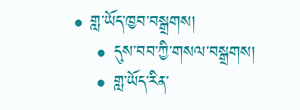• གླ་ཡོད་ཁྱབ་བསྒྲགས།
    • དུས་བབ་ཀྱི་གསལ་བསྒྲགས།
    • གླ་ཡོད་རིན་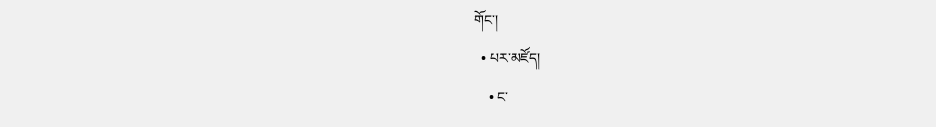གོང་།
  • པར་མཛོད།
    • ང་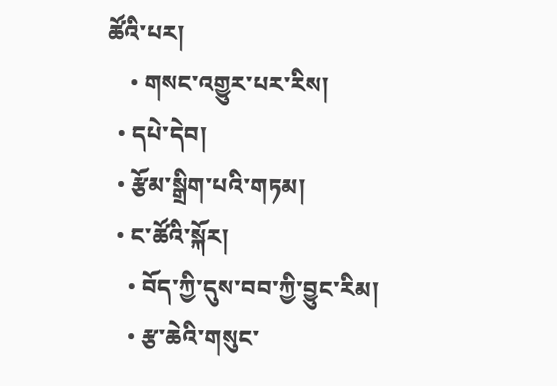ཚོའི་པར།
    • གསང་འགྱུར་པར་རིས།
  • དཔེ་དེབ།
  • རྩོམ་སྒྲིག་པའི་གཏམ།
  • ང་ཚོའི་སྐོར།
    • བོད་ཀྱི་དུས་བབ་ཀྱི་བྱུང་རིམ།
    • རྩ་ཆེའི་གསུང་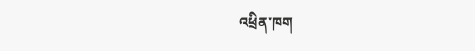འཕྲིན་ཁག